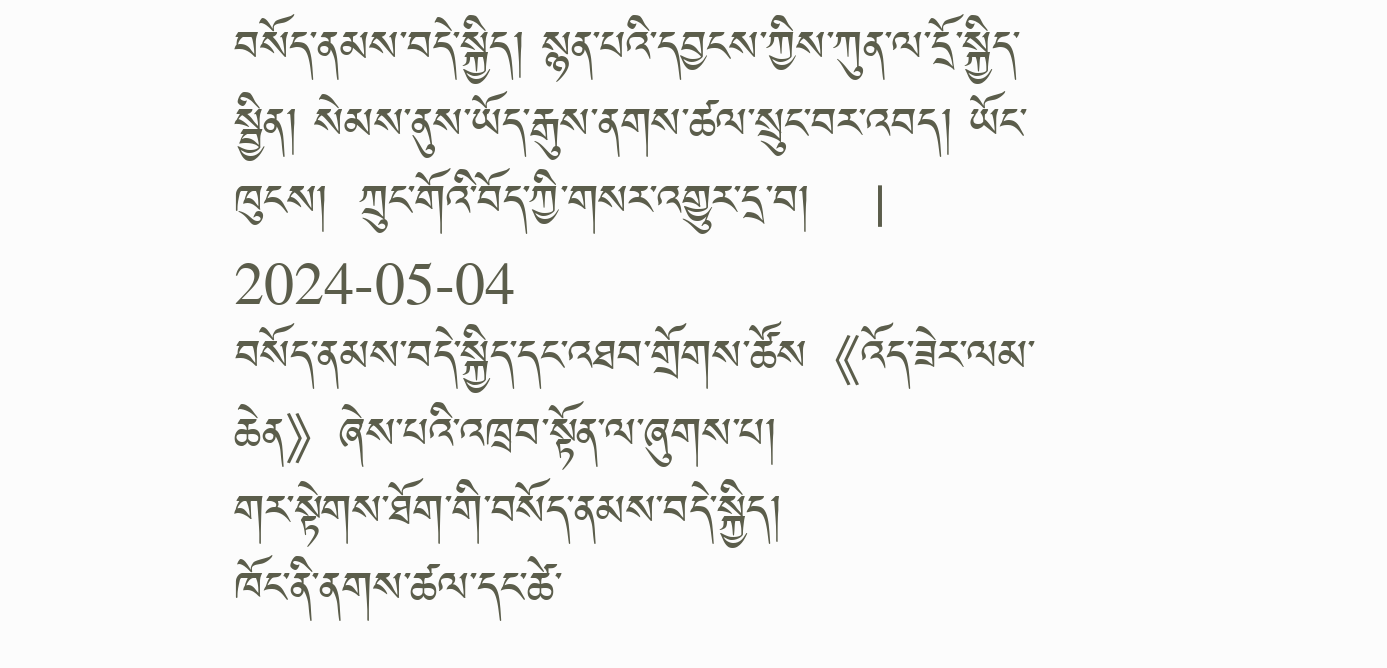བསོད་ནམས་བདེ་སྐྱིད། སྙན་པའི་དབྱངས་ཀྱིས་ཀུན་ལ་དྲོ་སྐྱིད་སྦྱིན། སེམས་ནུས་ཡོད་རྒུས་ནགས་ཚལ་སྲུང་བར་འབད། ཡོང་ཁུངས།  ཀྲུང་གོའི་བོད་ཀྱི་གསར་འགྱུར་དྲ་བ།    | 2024-05-04
བསོད་ནམས་བདེ་སྐྱིད་དང་འཐབ་གྲོགས་ཚོས《འོད་ཟེར་ལམ་ཆེན》ཞེས་པའི་འཁྲབ་སྟོན་ལ་ཞུགས་པ།
གར་སྟེགས་ཐོག་གི་བསོད་ནམས་བདེ་སྐྱིད།
ཁོང་ནི་ནགས་ཚལ་དང་ཚེ་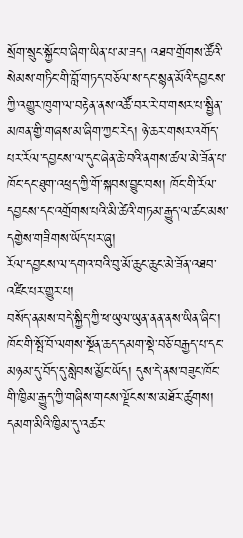སྲོག་སྲུང་སྐྱོང་བ་ཞིག་ཡིན་པ་མ་ཟད། འཐབ་གྲོགས་ཚོའི་སེམས་གཏིང་གི་བློ་གཏད་བཅོལ་ས་དང་སྙན་མོའི་དབྱངས་ཀྱི་འགྱུར་ཁུག་ལ་བརྟེན་ནས་འཚོ་བར་རེ་བ་གསར་པ་སྦྱིན་མཁན་གྱི་གཞས་མ་ཞིག་ཀྱང་རེད། ཉེ་ཆར་གསར་འགོད་པར་རོལ་དབྱངས་ལ་དུང་ཞེན་ཆེ་བའི་ནགས་ཚལ་མེ་ཟོན་པ་ཁོང་དང་ཐུག་འཕྲད་ཀྱི་གོ་སྐབས་བྱུང་བས། ཁོང་གི་རོལ་དབྱངས་དང་འགྲོགས་པའི་མི་ཚེའི་གཏམ་རྒྱུད་ལ་ཚང་མས་དགྱེས་གཟིགས་ཡོད་པར་ཞུ།
རོལ་དབྱངས་ལ་དགའ་བའི་བུ་མོ་ཆུང་ཆུང་མེ་ཟོན་འཐབ་འཛིང་པར་གྱུར་པ།
བསོད་ནམས་བདེ་སྐྱིད་ཀྱི་ཕ་ཡུལ་ཡུན་ནན་ནས་ཡིན་ཞིང་། ཁོང་གི་སྤོ་བོ་ལགས་སྔོན་ཆད་དམག་སྡེ་བཅོ་བརྒྱད་པ་དང་མཉམ་དུ་བོད་དུ་སླེབས་མྱོང་ཡོད། དུས་དེ་ནས་བཟུང་ཁོང་གི་ཁྱིམ་རྒྱུད་ཀྱི་གཞིས་གངས་ལྗོངས་ས་མཐོར་ཚུགས། དམག་མིའི་ཁྱིམ་དུ་འཚར་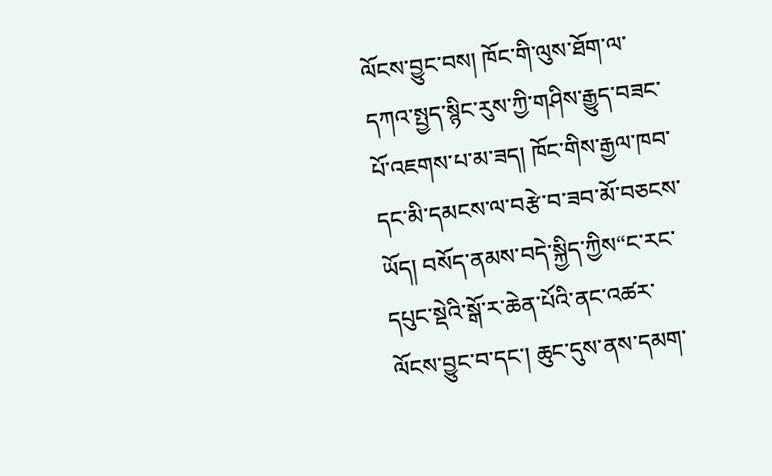ལོངས་བྱུང་བས། ཁོང་གི་ལུས་ཐོག་ལ་དཀའ་སྤྱད་སྙིང་རུས་ཀྱི་གཤིས་རྒྱུད་བཟང་པོ་འཇགས་པ་མ་ཟད། ཁོང་གིས་རྒྱལ་ཁབ་དང་མི་དམངས་ལ་བརྩེ་བ་ཟབ་མོ་བཅངས་ཡོད། བསོད་ནམས་བདེ་སྐྱིད་ཀྱིས“ང་རང་དཔུང་སྡེའི་སྒོ་ར་ཆེན་པོའི་ནང་འཚར་ལོངས་བྱུང་བ་དང་། ཆུང་དུས་ནས་དམག་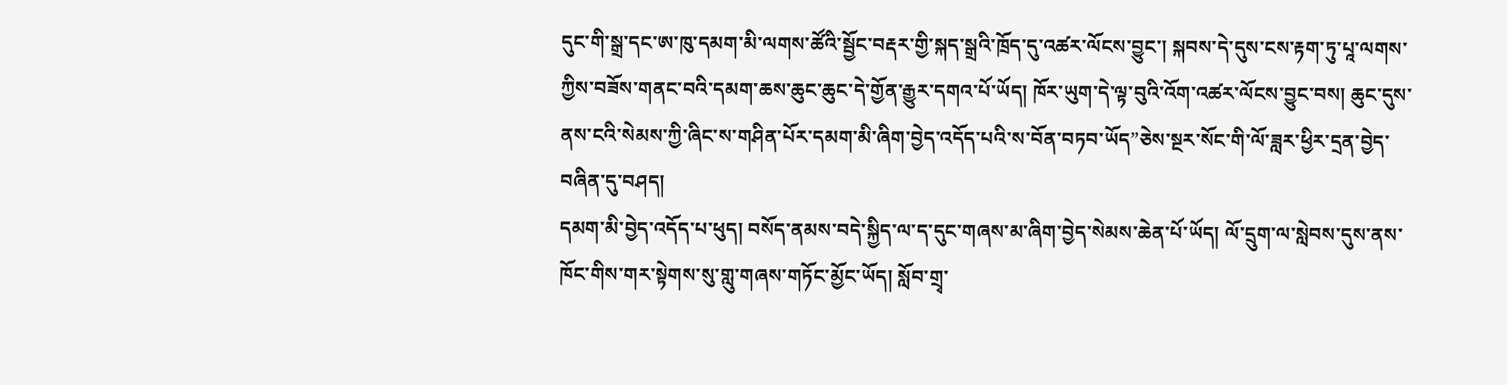དུང་གི་སྒྲ་དང་ཨ་ཁུ་དམག་མི་ལགས་ཚོའི་སྦྱོང་བརྡར་གྱི་སྐད་སྒྲའི་ཁྲོད་དུ་འཚར་ལོངས་བྱུང་། སྐབས་དེ་དུས་ངས་རྟག་ཏུ་པཱ་ལགས་ཀྱིས་བཟོས་གནང་བའི་དམག་ཆས་ཆུང་ཆུང་དེ་གྱོན་རྒྱུར་དགའ་པོ་ཡོད། ཁོར་ཡུག་དེ་ལྟ་བུའི་འོག་འཚར་ལོངས་བྱུང་བས། ཆུང་དུས་ནས་ངའི་སེམས་ཀྱི་ཞིང་ས་གཤིན་པོར་དམག་མི་ཞིག་བྱེད་འདོད་པའི་ས་བོན་བཏབ་ཡོད”ཅེས་སྔར་སོང་གི་ལོ་ཟླར་ཕྱིར་དྲན་བྱེད་བཞིན་དུ་བཤད།
དམག་མི་བྱེད་འདོད་པ་ཕུད། བསོད་ནམས་བདེ་སྐྱིད་ལ་ད་དུང་གཞས་མ་ཞིག་བྱེད་སེམས་ཆེན་པོ་ཡོད། ལོ་དྲུག་ལ་སླེབས་དུས་ནས་ཁོང་གིས་གར་སྟེགས་སུ་གླུ་གཞས་གཏོང་མྱོང་ཡོད། སློབ་གྲྭ་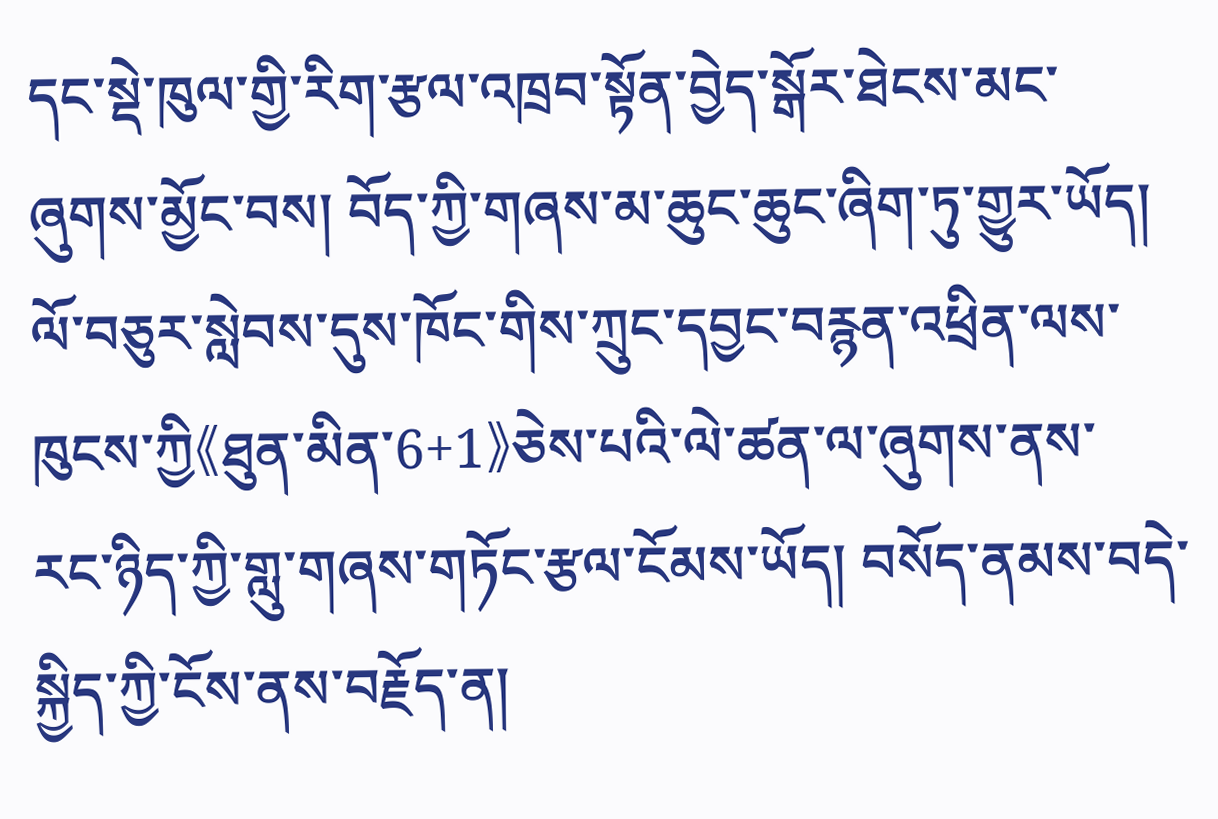དང་སྡེ་ཁུལ་གྱི་རིག་རྩལ་འཁྲབ་སྟོན་བྱེད་སྒོར་ཐེངས་མང་ཞུགས་མྱོང་བས། བོད་ཀྱི་གཞས་མ་ཆུང་ཆུང་ཞིག་ཏུ་གྱུར་ཡོད། ལོ་བཅུར་སླེབས་དུས་ཁོང་གིས་ཀྲུང་དབྱང་བརྙན་འཕྲིན་ལས་ཁུངས་ཀྱི《ཐུན་མིན་6+1》ཅེས་པའི་ལེ་ཚན་ལ་ཞུགས་ནས་རང་ཉིད་ཀྱི་གླུ་གཞས་གཏོང་རྩལ་ངོམས་ཡོད། བསོད་ནམས་བདེ་སྐྱིད་ཀྱི་ངོས་ནས་བརྗོད་ན།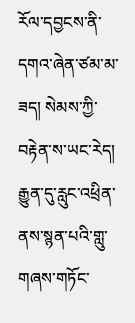རོལ་དབྱངས་ནི་དགའ་ཞེན་ཙམ་མ་ཟད། སེམས་ཀྱི་བརྟེན་ས་ཡང་རེད། རྒྱུན་དུ་རླུང་འཕྲིན་ནས་སྙན་པའི་གླུ་གཞས་གཏོང་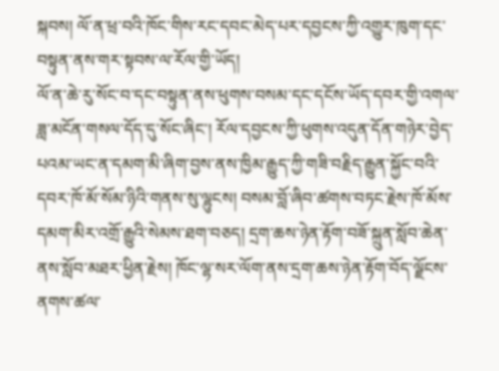སྐབས། ལོ་ན་ཕྲ་བའི་ཁོང་གིས་རང་དབང་མེད་པར་དབྱངས་ཀྱི་འགྱུར་ཁུག་དང་བསྟུན་ནས་གར་སྟབས་ལ་རོལ་གྱི་ཡོད།
ལོ་ན་ཆེ་རུ་སོང་བ་དང་བསྟུན་ནས་ཕུགས་བསམ་དང་དངོས་ཡོད་དབར་གྱི་འགལ་ཟླ་མངོན་གསལ་དོད་དུ་སོང་ཞིང་། རོལ་དབྱངས་ཀྱི་ཕུགས་འདུན་དོན་གཉེར་བྱེད་པའམ་ཡང་ན་དམག་མི་ཞིག་བྱས་ནས་ཁྱིམ་རྒྱུད་ཀྱི་གཟི་བརྗིད་རྒྱུན་སྐྱོང་བའི་དབར་ཁོ་མོ་སོམ་ཉིའི་གནས་སུ་ལྷུངས། བསམ་བློ་ཞིབ་ཚགས་བཏང་རྗེས་ཁོ་མོས་དམག་མིར་འགྲོ་རྒྱུའི་སེམས་ཐག་བཅད། དྲག་ཆས་ཉེན་རྟོག་བཟོ་སྐྲུན་སློབ་ཆེན་ནས་སློབ་མཐར་ཕྱིན་རྗེས། ཁོང་ལྷ་སར་ལོག་ནས་དྲག་ཆས་ཉེན་རྟོག་བོད་ལྗོངས་ནགས་ཚལ་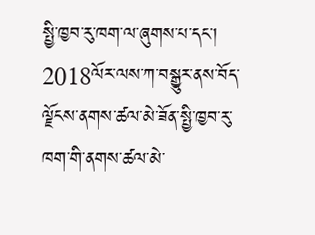སྤྱི་ཁྱབ་རུ་ཁག་ལ་ཞུགས་པ་དང་། 2018ལོར་ལས་ཀ་བསྒྱུར་ནས་བོད་ལྗོངས་ནགས་ཚལ་མེ་ཟོན་སྤྱི་ཁྱབ་རུ་ཁག་གི་ནགས་ཚལ་མེ་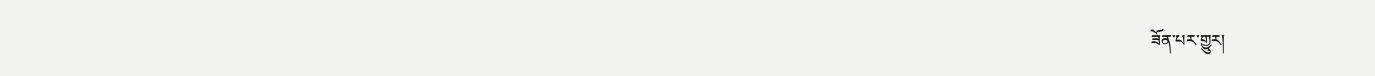ཟོན་པར་གྱུར།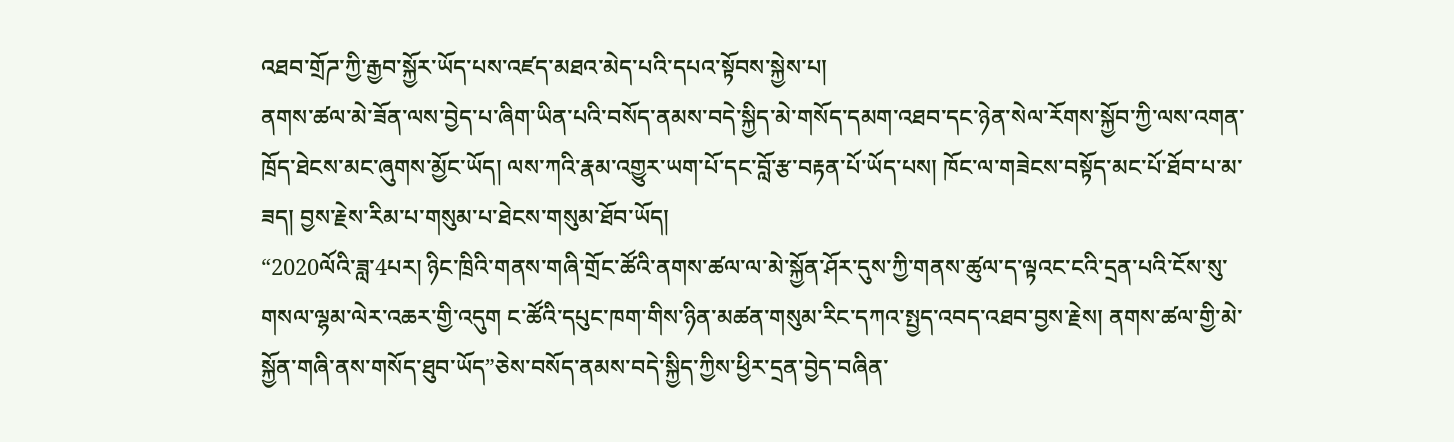འཐབ་གྲོཌ་ཀྱི་རྒྱབ་སྐྱོར་ཡོད་པས་འཛད་མཐའ་མེད་པའི་དཔའ་སྟོབས་སྐྱེས་པ།
ནགས་ཚལ་མེ་ཟོན་ལས་བྱེད་པ་ཞིག་ཡིན་པའི་བསོད་ནམས་བདེ་སྐྱིད་མེ་གསོད་དམག་འཐབ་དང་ཉེན་སེལ་རོགས་སྐྱོབ་ཀྱི་ལས་འགན་ཁྲོད་ཐེངས་མང་ཞུགས་མྱོང་ཡོད། ལས་ཀའི་རྣམ་འགྱུར་ཡག་པོ་དང་བློ་རྩ་བརྟན་པོ་ཡོད་པས། ཁོང་ལ་གཟེངས་བསྟོད་མང་པོ་ཐོབ་པ་མ་ཟད། བྱས་རྗེས་རིམ་པ་གསུམ་པ་ཐེངས་གསུམ་ཐོབ་ཡོད།
“2020ལོའི་ཟླ་4པར། ཉིང་ཁྲིའི་གནས་གཞི་གྲོང་ཚོའི་ནགས་ཚལ་ལ་མེ་སྐྱོན་ཤོར་དུས་ཀྱི་གནས་ཚུལ་ད་ལྟའང་ངའི་དྲན་པའི་ངོས་སུ་གསལ་ལྷམ་ལེར་འཆར་གྱི་འདུག ང་ཚོའི་དཔུང་ཁག་གིས་ཉིན་མཚན་གསུམ་རིང་དཀའ་སྤྱད་འབད་འཐབ་བྱས་རྗེས། ནགས་ཚལ་གྱི་མེ་སྐྱོན་གཞི་ནས་གསོད་ཐུབ་ཡོད”ཅེས་བསོད་ནམས་བདེ་སྐྱིད་ཀྱིས་ཕྱིར་དྲན་བྱེད་བཞིན་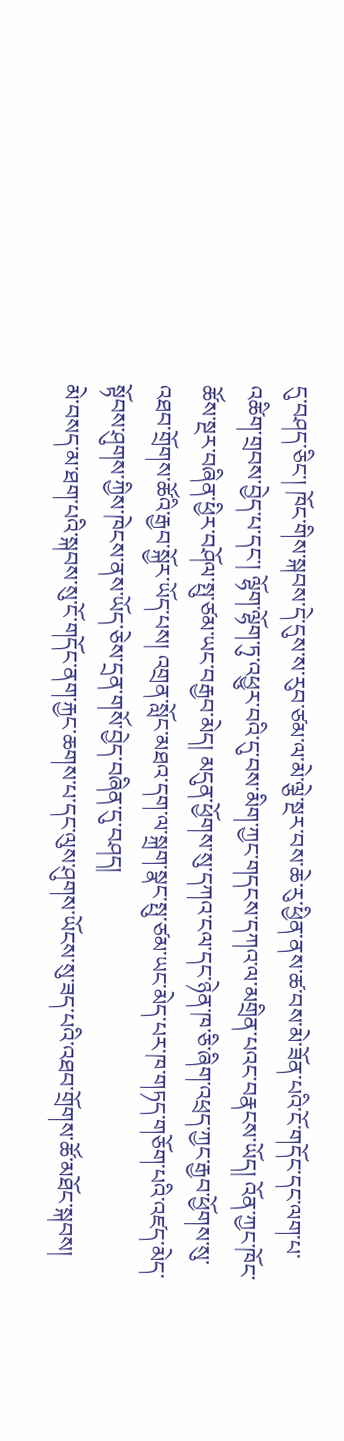དུ་བཤད་ཅིང་། ཁོང་གིས་སྐབས་དེ་དུས་ས་རུབ་ཙམ་ལ་མེ་ལྕེ་སྔར་བས་ཆེ་རུ་ཕྱིན་ནས་ཚ་བས་མེ་ཟོན་པའི་ངོ་གདོང་དང་ལག་པ་འཚིག་གྲབས་བྱེད་པ་དང་། ལྷོག་ལྷོག་ཏུ་འཕྱུར་བའི་དུ་བས་མིག་ཀྱང་གདངས་དཀའ་ལ་མགྲིན་པའང་བརྣངས་ཡོད། འོན་ཀྱང་ཁོང་ཚོས་སྔར་བཞིན་ཕྱིར་བཤོལ་སྤུ་ཙམ་ཡང་བརྒྱབ་མེད། མདུན་ཕྱོགས་སུ་དཀའ་ངལ་དང་ཉེན་ཁ་ཅི་ཞིག་འཕྲད་ཀྱང་རྒྱབ་ཕྱོགས་སུ་འཐབ་གྲོགས་ཚོའི་རྒྱབ་སྐྱོར་ཡོད་པས། འགྲན་སློང་མཐའ་དག་ལ་སྐྲག་སྣང་སྤུ་ཙམ་ཡང་མེད་པར་ཁ་གཏད་གཅོག་པའི་འཛད་མེད་སྟོབས་ཤུགས་ཀྱིས་ཁེངས་ནས་ཡོད་ཅེས་དྲན་གསོ་བྱེད་བཞིན་དུ་བཤད།
མེ་བསད་མ་ཐག་པའི་སྐབས་སུ་ངོ་གདོང་ནག་རྐྱང་ཆགས་པ་དང་ལུས་ཤུགས་ཡོངས་སུ་ཟད་པའི་འཐབ་གྲོགས་ཚོ་མཐོང་སྐབས།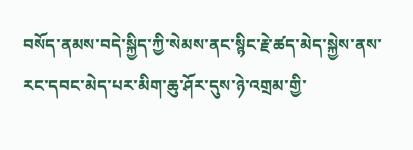བསོད་ནམས་བདེ་སྐྱིད་ཀྱི་སེམས་ནང་སྙིང་རྗེ་ཚད་མེད་སྐྱེས་ནས་རང་དབང་མེད་པར་མིག་ཆུ་ཤོར་དུས་ཉེ་འགྲམ་གྱི་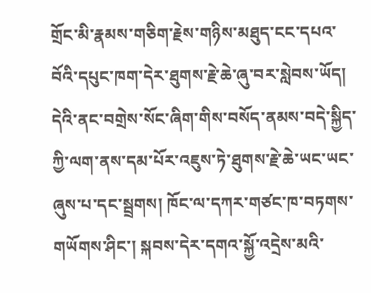གྲོང་མི་རྣམས་གཅིག་རྗེས་གཉིས་མཐུད་ངང་དཔའ་བོའི་དཔུང་ཁག་དེར་ཐུགས་རྗེ་ཆེ་ཞུ་བར་སླེབས་ཡོད། དེའི་ནང་བགྲེས་སོང་ཞིག་གིས་བསོད་ནམས་བདེ་སྐྱིད་ཀྱི་ལག་ནས་དམ་པོར་འཇུས་ཏེ་ཐུགས་རྗེ་ཆེ་ཡང་ཡང་ཞུས་པ་དང་སྦྲགས། ཁོང་ལ་དཀར་གཙང་ཁ་བཏགས་གཡོགས་ཤིང་། སྐབས་དེར་དགའ་སྐྱོ་འདྲེས་མའི་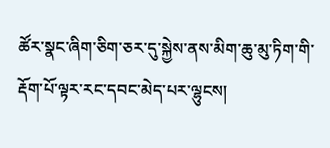ཚོར་སྣང་ཞིག་ཅིག་ཅར་དུ་སྐྱེས་ནས་མིག་ཆུ་མུ་ཏིག་གི་རྡོག་པོ་ལྟར་རང་དབང་མེད་པར་ལྷུངས།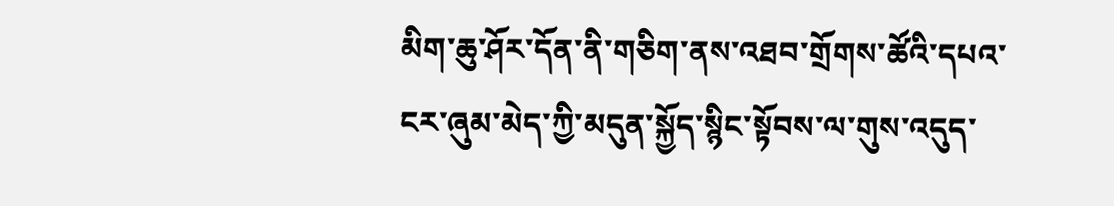མིག་ཆུ་ཤོར་དོན་ནི་གཅིག་ནས་འཐབ་གྲོགས་ཚོའི་དཔའ་ངར་ཞུམ་མེད་ཀྱི་མདུན་སྐྱོད་སྙིང་སྟོབས་ལ་གུས་འདུད་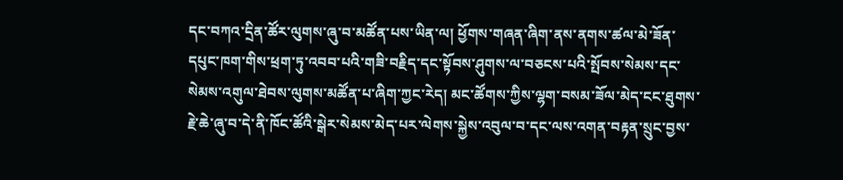དང་བཀའ་དྲིན་ཚོར་ལུགས་ཞུ་བ་མཚོན་པས་ཡིན་ལ། ཕྱོགས་གཞན་ཞིག་ནས་ནགས་ཚལ་མེ་ཟོན་དཔུང་ཁག་གིས་ཕྲག་ཏུ་འབབ་པའི་གཟི་བརྗིད་དང་སྟོབས་ཤུགས་ལ་བཅངས་པའི་སྤོབས་སེམས་དང་སེམས་འགུལ་ཐེབས་ལུགས་མཚོན་པ་ཞིག་ཀྱང་རེད། མང་ཚོགས་ཀྱིས་ལྷག་བསམ་ཟོལ་མེད་ངང་ཐུགས་རྗེ་ཆེ་ཞུ་བ་དེ་ནི་ཁོང་ཚོའི་སྒེར་སེམས་མེད་པར་ལེགས་སྐྱེས་འབུལ་བ་དང་ལས་འགན་བརྟན་སྲུང་བྱས་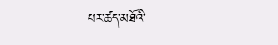པར་ཚད་མཐོའི་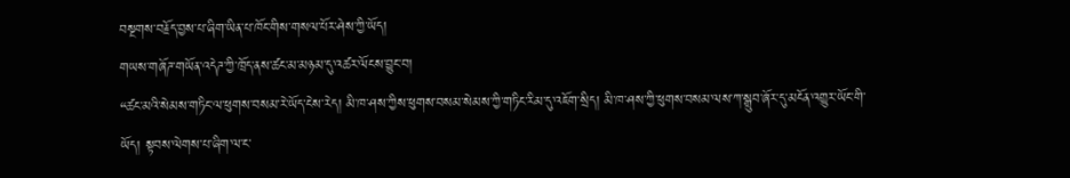བསྔགས་བརྗོད་བྱས་པ་ཞིག་ཡིན་པ་ཁོང་གིས་གསལ་པོར་ཤེས་ཀྱི་ཡོད།
གཡས་གཞོཌ་གཡོན་འདེཌ་ཀྱི་ཁྲོད་ནས་ཚང་མ་མཉམ་དུ་འཚར་ལོངས་བྱུང་བ།
“ཚང་མའི་སེམས་གཏིང་ལ་ཕུགས་བསམ་རེ་ཡོད་ངེས་རེད། མི་ཁ་ཤས་ཀྱིས་ཕུགས་བསམ་སེམས་ཀྱི་གཏིང་རིམ་དུ་འཇོག་སྲིད། མི་ཁ་ཤས་ཀྱི་ཕུགས་བསམ་ལས་ཀ་སྒྲུབ་ཞོར་དུ་མངོན་འགྱུར་ཡོང་གི་ཡོད། སྟབས་ལེགས་པ་ཞིག་ལ་ང་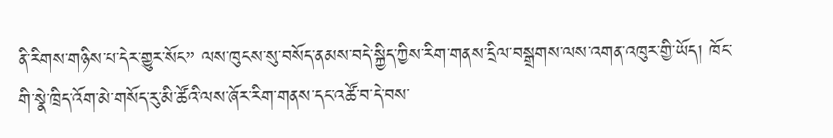ནི་རིགས་གཉིས་པ་དེར་གྱུར་སོང” ལས་ཁུངས་སུ་བསོད་ནམས་བདེ་སྐྱིད་ཀྱིས་རིག་གནས་དྲིལ་བསྒྲགས་ལས་འགན་འཁུར་གྱི་ཡོད། ཁོང་གི་སྣེ་ཁྲིད་འོག་མེ་གསོད་རུ་མི་ཚོའི་ལས་ཞོར་རིག་གནས་དང་འཚོ་བ་དེ་བས་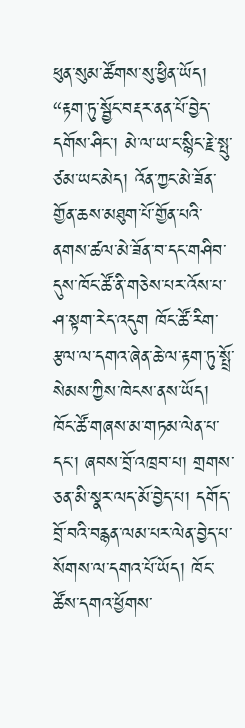ཕུན་སུམ་ཚོགས་སུ་ཕྱིན་ཡོད།
“རྟག་ཏུ་སྦྱོང་བརྡར་ནན་པོ་བྱེད་དགོས་ཤིང་། མེ་ལ་ཡ་ང་སྙིང་རྗེ་སྤུ་ཙམ་ཡང་མེད། འོན་ཀྱང་མེ་ཟོན་གྱོན་ཆས་མཐུག་པོ་གྱོན་པའི་ནགས་ཚལ་མེ་ཟོན་བ་དང་གཤིབ་དུས་ཁོང་ཚོ་ནི་གཅེས་པར་འོས་པ་ཤ་སྟག་རེད་འདུག ཁོང་ཚོ་རིག་རྩལ་ལ་དགའ་ཞེན་ཆེ་ལ་རྟག་ཏུ་སྤྲོ་སེམས་ཀྱིས་ཁེངས་ནས་ཡོད། ཁོང་ཚོ་གཞས་མ་གཏམ་ལེན་པ་དང་། ཞབས་བྲོ་འཁྲབ་པ། གྲགས་ཅན་མི་སྣར་ལད་མོ་བྱེད་པ། དགོད་བྲོ་བའི་བརྙན་ལམ་པར་ལེན་བྱེད་པ་སོགས་ལ་དགའ་པོ་ཡོད། ཁོང་ཚོས་དགའ་ཕྱོགས་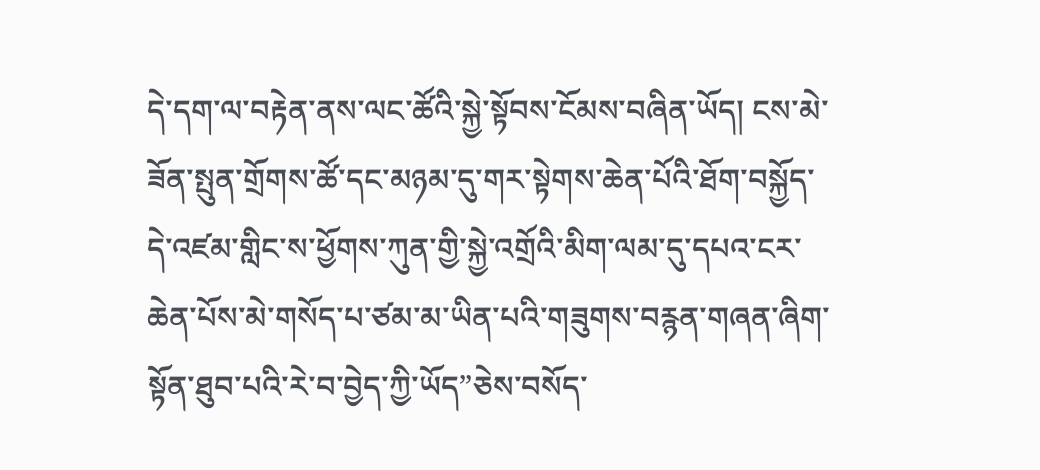དེ་དག་ལ་བརྟེན་ནས་ལང་ཚོའི་སྐྱེ་སྟོབས་ངོམས་བཞིན་ཡོད། ངས་མེ་ཟོན་སྤུན་གྲོགས་ཚོ་དང་མཉམ་དུ་གར་སྟེགས་ཆེན་པོའི་ཐོག་བསྐྱོད་དེ་འཛམ་གླིང་ས་ཕྱོགས་ཀུན་གྱི་སྐྱེ་འགྲོའི་མིག་ལམ་དུ་དཔའ་ངར་ཆེན་པོས་མེ་གསོད་པ་ཙམ་མ་ཡིན་པའི་གཟུགས་བརྙན་གཞན་ཞིག་སྟོན་ཐུབ་པའི་རེ་བ་བྱེད་ཀྱི་ཡོད”ཅེས་བསོད་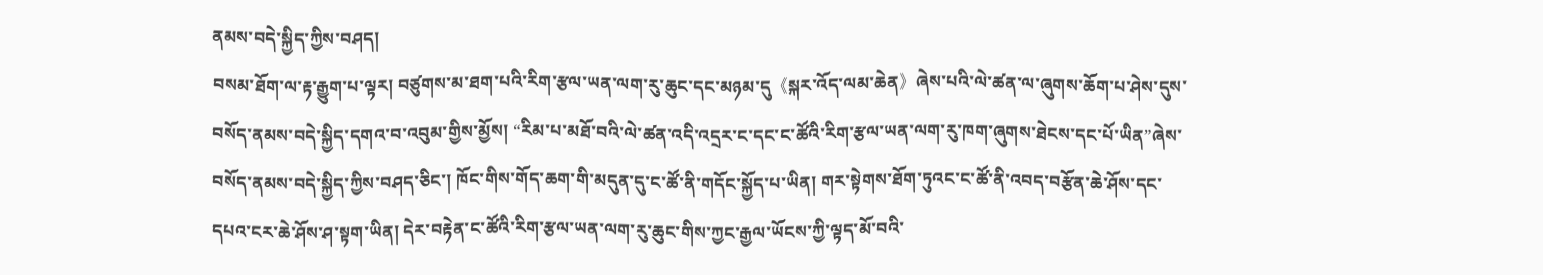ནམས་བདེ་སྐྱིད་ཀྱིས་བཤད།
བསམ་ཐོག་ལ་རྟ་རྒྱུག་པ་ལྟར། བཙུགས་མ་ཐག་པའི་རིག་རྩལ་ཡན་ལག་རུ་ཆུང་དང་མཉམ་དུ《སྐར་འོད་ལམ་ཆེན》ཞེས་པའི་ལེ་ཚན་ལ་ཞུགས་ཆོག་པ་ཤེས་དུས་བསོད་ནམས་བདེ་སྐྱིད་དགའ་བ་འབུམ་གྱིས་མྱོས། “རིམ་པ་མཐོ་བའི་ལེ་ཚན་འདི་འདྲར་ང་དང་ང་ཚོའི་རིག་རྩལ་ཡན་ལག་རུ་ཁག་ཞུགས་ཐེངས་དང་པོ་ཡིན”ཞེས་བསོད་ནམས་བདེ་སྐྱིད་ཀྱིས་བཤད་ཅིང་། ཁོང་གིས་གོད་ཆག་གི་མདུན་དུ་ང་ཚོ་ནི་གདོང་སྐྱོད་པ་ཡིན། གར་སྟེགས་ཐོག་ཏུའང་ང་ཚོ་ནི་འབད་བརྩོན་ཆེ་ཤོས་དང་དཔའ་ངར་ཆེ་ཤོས་ཤ་སྟག་ཡིན། དེར་བརྟེན་ང་ཚོའི་རིག་རྩལ་ཡན་ལག་རུ་ཆུང་གིས་ཀྱང་རྒྱལ་ཡོངས་ཀྱི་ལྟད་མོ་བའི་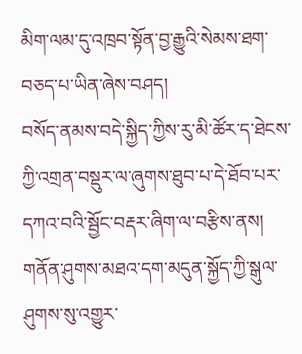མིག་ལམ་དུ་འཁྲབ་སྟོན་བྱ་རྒྱུའི་སེམས་ཐག་བཅད་པ་ཡིན་ཞེས་བཤད།
བསོད་ནམས་བདེ་སྐྱིད་ཀྱིས་རུ་མི་ཚོར་ད་ཐེངས་ཀྱི་འགྲན་བསྡུར་ལ་ཞུགས་ཐུབ་པ་དེ་ཐོབ་པར་དཀའ་བའི་སྦྱོང་བརྡར་ཞིག་ལ་བརྩིས་ནས། གནོན་ཤུགས་མཐའ་དག་མདུན་སྐྱོད་ཀྱི་སྒུལ་ཤུགས་སུ་འགྱུར་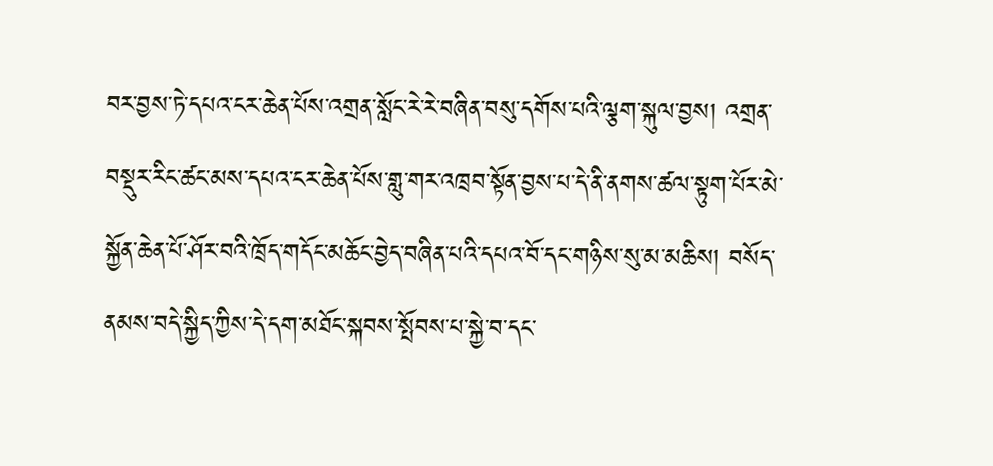བར་བྱས་ཏེ་དཔའ་ངར་ཆེན་པོས་འགྲན་སློང་རེ་རེ་བཞིན་བསུ་དགོས་པའི་ལྕག་སྐུལ་བྱས། འགྲན་བསྡུར་རིང་ཚང་མས་དཔའ་ངར་ཆེན་པོས་གླུ་གར་འཁྲབ་སྟོན་བྱས་པ་དེ་ནི་ནགས་ཚལ་སྟུག་པོར་མེ་སྐྱོན་ཆེན་པོ་ཤོར་བའི་ཁྲོད་གདོང་མཆོང་བྱེད་བཞིན་པའི་དཔའ་བོ་དང་གཉིས་སུ་མ་མཆིས། བསོད་ནམས་བདེ་སྐྱིད་ཀྱིས་དེ་དག་མཐོང་སྐབས་སྤོབས་པ་སྐྱེ་བ་དང་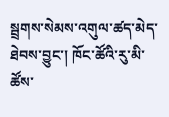སྦྲགས་སེམས་འགུལ་ཚད་མེད་ཐེབས་བྱུང་། ཁོང་ཚོའི་རུ་མི་ཚོས་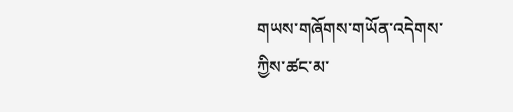གཡས་གཞོགས་གཡོན་འདེགས་ཀྱིས་ཚང་མ་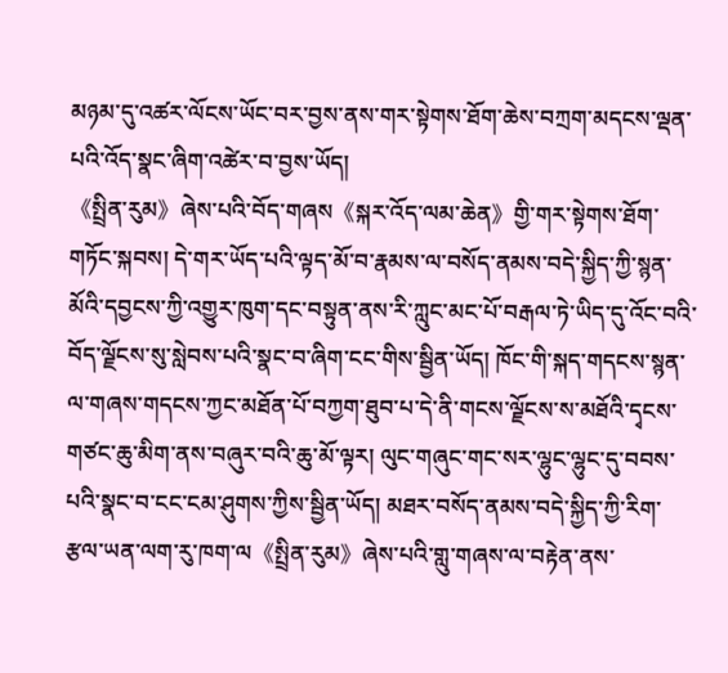མཉམ་དུ་འཚར་ལོངས་ཡོང་བར་བྱས་ནས་གར་སྟེགས་ཐོག་ཆེས་བཀྲག་མདངས་ལྡན་པའི་འོད་སྣང་ཞིག་འཚེར་བ་བྱས་ཡོད།
《སྤྲིན་རུམ》ཞེས་པའི་བོད་གཞས《སྐར་འོད་ལམ་ཆེན》གྱི་གར་སྟེགས་ཐོག་གཏོང་སྐབས། དེ་གར་ཡོད་པའི་ལྟད་མོ་བ་རྣམས་ལ་བསོད་ནམས་བདེ་སྐྱིད་ཀྱི་སྙན་མོའི་དབྱངས་ཀྱི་འགྱུར་ཁུག་དང་བསྟུན་ནས་རི་ཀླུང་མང་པོ་བརྒལ་ཏེ་ཡིད་དུ་འོང་བའི་བོད་ལྗོངས་སུ་སླེབས་པའི་སྣང་བ་ཞིག་ངང་གིས་སྦྱིན་ཡོད། ཁོང་གི་སྐད་གདངས་སྙན་ལ་གཞས་གདངས་ཀྱང་མཐོན་པོ་བཀྱག་ཐུབ་པ་དེ་ནི་གངས་ལྗོངས་ས་མཐོའི་དྭངས་གཙང་ཆུ་མིག་ནས་བཞུར་བའི་ཆུ་མོ་ལྟར། ལུང་གཞུང་གང་སར་ལྷུང་ལྷུང་དུ་བབས་པའི་སྣང་བ་ངང་ངམ་ཤུགས་ཀྱིས་སྦྱིན་ཡོད། མཐར་བསོད་ནམས་བདེ་སྐྱིད་ཀྱི་རིག་རྩལ་ཡན་ལག་རུ་ཁག་ལ《སྤྲིན་རུམ》ཞེས་པའི་གླུ་གཞས་ལ་བརྟེན་ནས་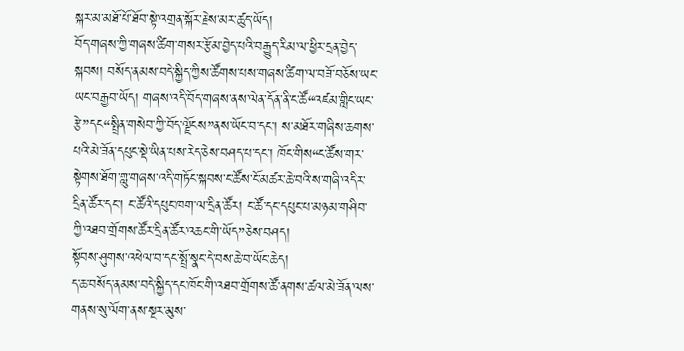སྐར་མ་མཐོ་པོ་ཐོབ་སྟེ་འགྲན་སྐོར་རྗེས་མར་ཚུད་ཡོད།
བོད་གཞས་ཀྱི་གཞས་ཚིག་གསར་རྩོམ་བྱེད་པའི་བརྒྱུད་རིམ་ལ་ཕྱིར་དྲན་བྱེད་སྐབས། བསོད་ནམས་བདེ་སྐྱིད་ཀྱིས་ཚོགས་པས་གཞས་ཚིག་ལ་བཟོ་བཅོས་ཡང་ཡང་བརྒྱབ་ཡོད། གཞས་འདི་བོད་གཞས་ནས་ལེན་དོན་ནི་ང་ཚོ“འཛམ་གླིང་ཡང་རྩེ”དང“སྤྲིན་གསེབ་ཀྱི་བོད་ལྗོངས”ནས་ཡོང་བ་དང་། ས་མཐོར་གཞིས་ཆགས་པའི་མེ་ཟོན་དཔུང་སྡེ་ཡིན་པས་རེད་ཅེས་བཤད་པ་དང་། ཁོང་གིས“ང་ཚོས་གར་སྟེགས་ཐོག་གླུ་གཞས་འདི་གཏོང་སྐབས་ང་ཚོས་ངོ་མཚར་ཆེ་བའི་ས་གཞི་འདིར་དྲིན་ཚོར་དང་། ང་ཚོའི་དཔུང་ཁག་ལ་དྲིན་ཚོར། ང་ཚོ་དང་དཔུང་པ་མཉམ་གཤིབ་ཀྱི་འཐབ་གྲོགས་ཚོར་དྲིན་ཚོར་འཆང་གི་ཡོད”ཅེས་བཤད།
སྟོབས་ཤུགས་འཕེལ་བ་དང་སྤྲོ་སྣང་དེ་བས་ཆེ་བ་ཡོང་ཆེད།
ད་ཆ་བསོད་ནམས་བདེ་སྐྱིད་དང་ཁོང་གི་འཐབ་གྲོགས་ཚོ་ནགས་ཚལ་མེ་ཟོན་ལས་གནས་སུ་ལོག་ནས་སྔར་མུས་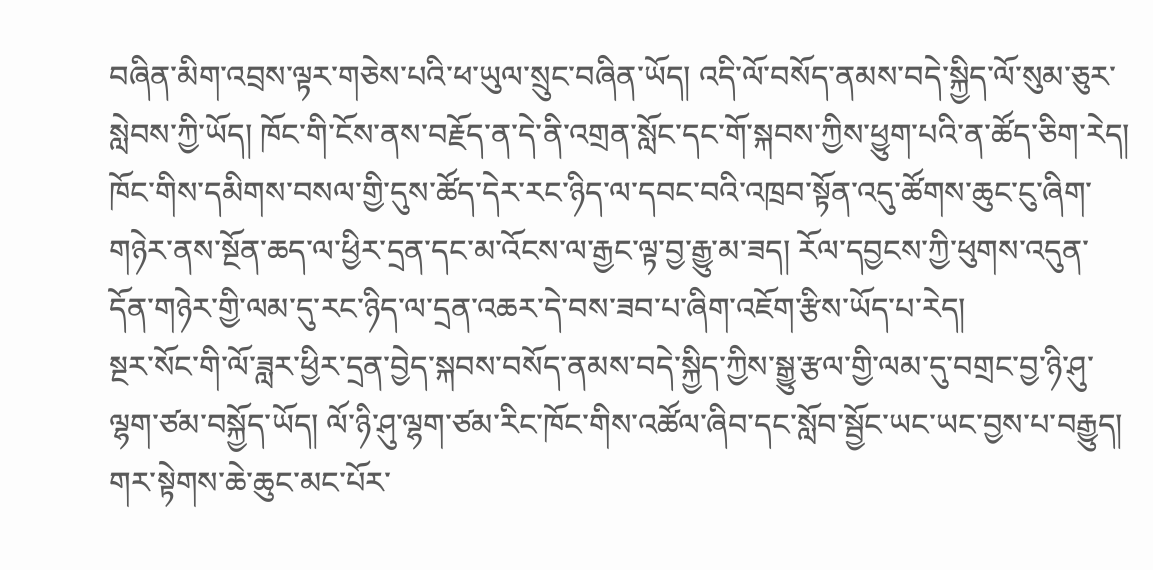བཞིན་མིག་འབྲས་ལྟར་གཅེས་པའི་ཕ་ཡུལ་སྲུང་བཞིན་ཡོད། འདི་ལོ་བསོད་ནམས་བདེ་སྐྱིད་ལོ་སུམ་ཅུར་སླེབས་ཀྱི་ཡོད། ཁོང་གི་ངོས་ནས་བརྗོད་ན་དེ་ནི་འགྲན་སློང་དང་གོ་སྐབས་ཀྱིས་ཕྱུག་པའི་ན་ཚོད་ཅིག་རེད། ཁོང་གིས་དམིགས་བསལ་གྱི་དུས་ཚོད་དེར་རང་ཉིད་ལ་དབང་བའི་འཁྲབ་སྟོན་འདུ་ཚོགས་ཆུང་ངུ་ཞིག་གཉེར་ནས་སྔོན་ཆད་ལ་ཕྱིར་དྲན་དང་མ་འོངས་ལ་རྒྱང་ལྟ་བྱ་རྒྱུ་མ་ཟད། རོལ་དབྱངས་ཀྱི་ཕུགས་འདུན་དོན་གཉེར་གྱི་ལམ་དུ་རང་ཉིད་ལ་དྲན་འཆར་དེ་བས་ཟབ་པ་ཞིག་འཇོག་རྩིས་ཡོད་པ་རེད།
སྔར་སོང་གི་ལོ་ཟླར་ཕྱིར་དྲན་བྱེད་སྐབས་བསོད་ནམས་བདེ་སྐྱིད་ཀྱིས་སྒྱུ་རྩལ་གྱི་ལམ་དུ་བགྲང་བྱ་ཉི་ཤུ་ལྷག་ཙམ་བསྐྱོད་ཡོད། ལོ་ཉི་ཤུ་ལྷག་ཙམ་རིང་ཁོང་གིས་འཚོལ་ཞིབ་དང་སློབ་སྦྱོང་ཡང་ཡང་བྱས་པ་བརྒྱུད། གར་སྟེགས་ཆེ་ཆུང་མང་པོར་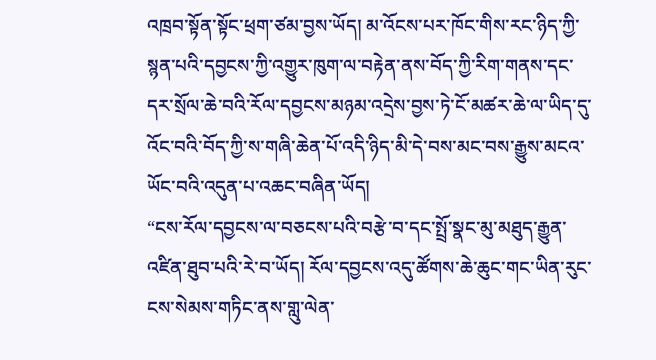འཁྲབ་སྟོན་སྟོང་ཕྲག་ཙམ་བྱས་ཡོད། མ་འོངས་པར་ཁོང་གིས་རང་ཉིད་ཀྱི་སྙན་པའི་དབྱངས་ཀྱི་འགྱུར་ཁུག་ལ་བརྟེན་ནས་བོད་ཀྱི་རིག་གནས་དང་དར་སྲོལ་ཆེ་བའི་རོལ་དབྱངས་མཉམ་འདྲེས་བྱས་ཏེ་ངོ་མཚར་ཆེ་ལ་ཡིད་དུ་འོང་བའི་བོད་ཀྱི་ས་གཞི་ཆེན་པོ་འདི་ཉིད་མི་དེ་བས་མང་བས་རྒྱུས་མངའ་ཡོང་བའི་འདུན་པ་འཆང་བཞིན་ཡོད།
“ངས་རོལ་དབྱངས་ལ་བཅངས་པའི་བརྩེ་བ་དང་སྤྲོ་སྣང་མུ་མཐུད་རྒྱུན་འཛིན་ཐུབ་པའི་རེ་བ་ཡོད། རོལ་དབྱངས་འདུ་ཚོགས་ཆེ་ཆུང་གང་ཡིན་རུང་ངས་སེམས་གཏིང་ནས་གླུ་ལེན་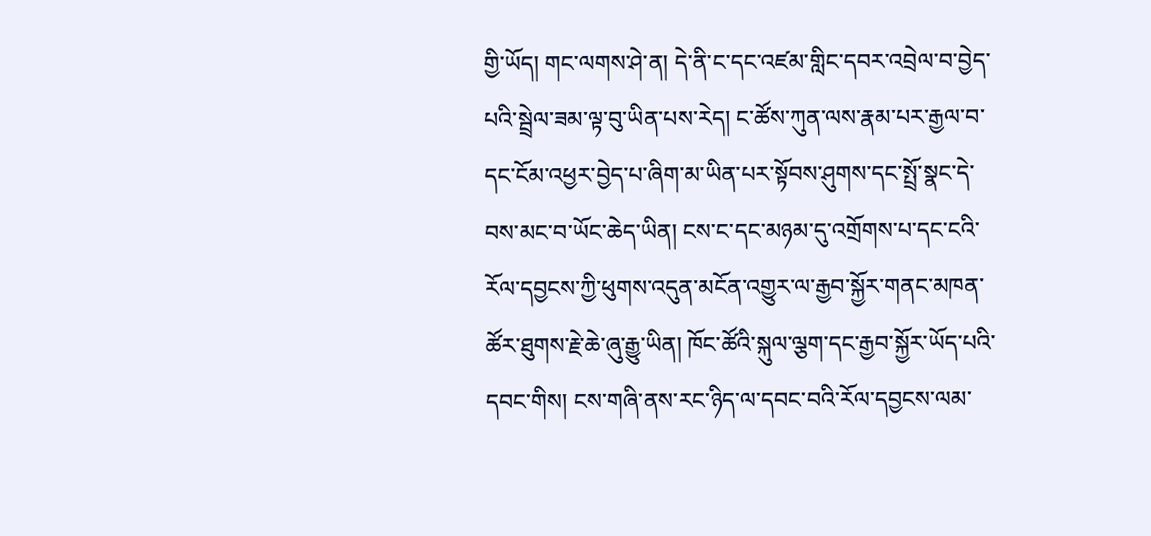གྱི་ཡོད། གང་ལགས་ཤེ་ན། དེ་ནི་ང་དང་འཛམ་གླིང་དབར་འབྲེལ་བ་བྱེད་པའི་སྦྲེལ་ཟམ་ལྟ་བུ་ཡིན་པས་རེད། ང་ཚོས་ཀུན་ལས་རྣམ་པར་རྒྱལ་བ་དང་ངོམ་འཕྱར་བྱེད་པ་ཞིག་མ་ཡིན་པར་སྟོབས་ཤུགས་དང་སྤྲོ་སྣང་དེ་བས་མང་བ་ཡོང་ཆེད་ཡིན། ངས་ང་དང་མཉམ་དུ་འགྲོགས་པ་དང་ངའི་རོལ་དབྱངས་ཀྱི་ཕུགས་འདུན་མངོན་འགྱུར་ལ་རྒྱབ་སྐྱོར་གནང་མཁན་ཚོར་ཐུགས་རྗེ་ཆེ་ཞུ་རྒྱུ་ཡིན། ཁོང་ཚོའི་སྐུལ་ལྕག་དང་རྒྱབ་སྐྱོར་ཡོད་པའི་དབང་གིས། ངས་གཞི་ནས་རང་ཉིད་ལ་དབང་བའི་རོལ་དབྱངས་ལམ་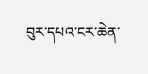བུར་དཔའ་ངར་ཆེན་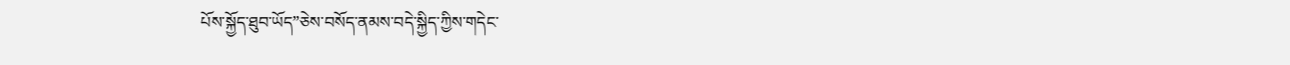པོས་སྐྱོད་ཐུབ་ཡོད”ཅེས་བསོད་ནམས་བདེ་སྐྱིད་ཀྱིས་གདེང་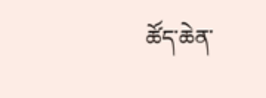ཚོད་ཆེན་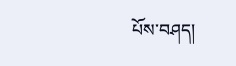པོས་བཤད།